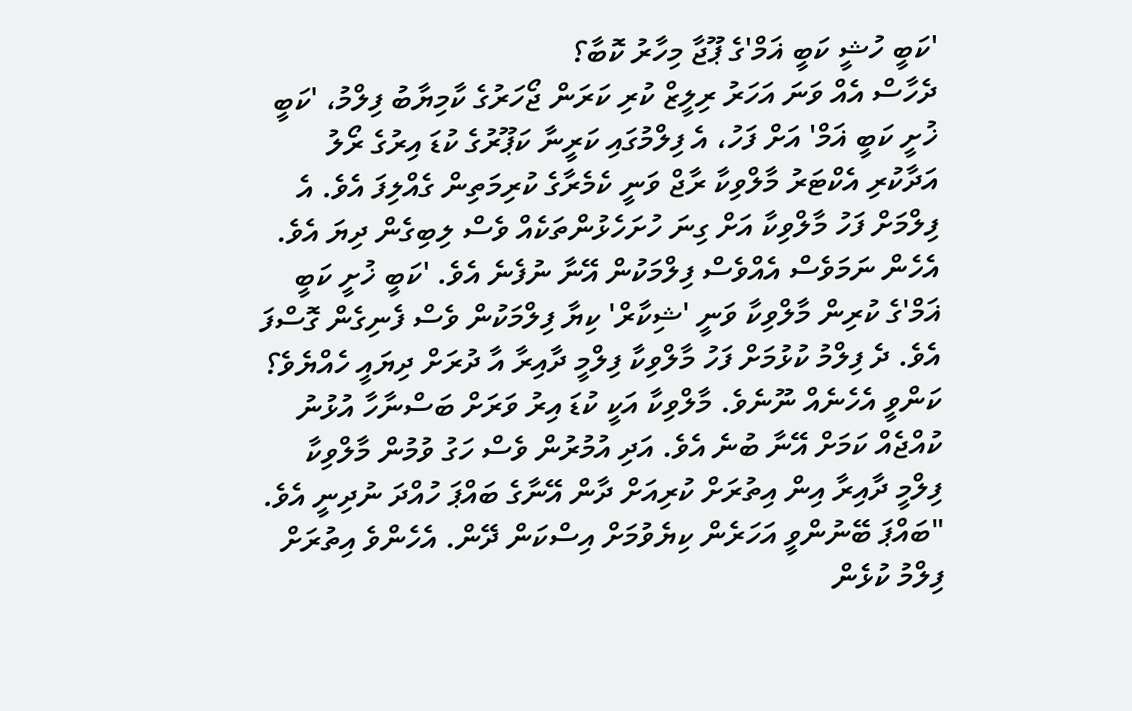'ކަބީ ހުޝީ ކަބީ ޣަމް'ގެ ޕޫޖާ މިހާރު ކޮބާ؟
ދެހާސް އެއް ވަނަ އަހަރު ރިލީޒް ކުރި ކަރަން ޖޯހަރުގެ ކާމިޔާބު ފިލްމު، 'ކަބީ ޚުށީ ކަބީ ޣަމް' އަށް ފަހު، އެ ފިލްމުގައި ކަރީނާ ކަޕޫރުގެ ކުޑަ އިރުގެ ރޯލު އަދާކުރި އެކްޓަރު މާލްވިކާ ރާޖް ވަނީ ކެމެރާގެ ކުރިމަތިން ގެއްލިފަ އެވެ. އެ ފިލްމަށް ފަހު މާލްވިކާ އަށް ގިނަ ހުށަހެޅުންތަކެއް ވެސް ލިބިގެން ދިޔަ އެވެ. އެހެން ނަމަވެސް އެއްވެސް ފިލްމަކުން އޭނާ ނުފެނެ އެވެ. 'ކަބީ ޚުށީ ކަބީ ޣަމް'ގެ ކުރިން މާލްވިކާ ވަނީ 'ޝިކާރް' ކިޔާ ފިލްމަކުން ވެސް ފެނިގެން ގޮސްފަ އެވެ. ދެ ފިލްމު ކުޅުމަށް ފަހު މާލްވިކާ ފިލްމީ ދާއިރާ އާ ދުރަށް ދިޔައީ ހެއްޔެވެ؟ ކަންވީ އެހެނެއް ނޫނެވެ. މާލްވިކާ އަކީ ކުޑަ އިރު ވަރަށް ބަސްނާހާ އުޅުނު ކުއްޖެއް ކަމަށް އޭނާ ބުނެ އެވެ. އަދި އުމުރުން ވެސް ހަގު ވުމުން މާލްވިކާ ފިލްމީ ދާއިރާ އިން އިތުރަށް ކުރިއަށް ދާން އޭނާގެ ބައްޕަ ހުއްދަ ނުދިނީ އެވެ. "ބައްޕަ ބޭނުންވީ އަހަރެން ކިޔެވުމަށް އިސްކަން ދޭން. އެހެންވެ އިތުރަށް ފިލްމު ކުޅެން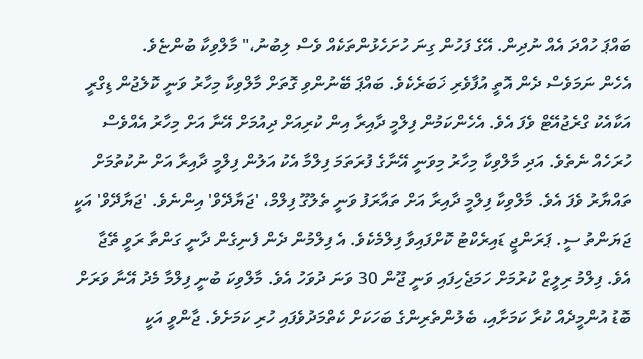ބައްޕަ ހުއްދަ އެއް ނުދިން. އޭގެ ފަހުން ގިނަ ހުށަހެޅުންތަކެއް ވެސް ލިބުނު،" މާލްވިކާ ބުންޏެވެ.
އެހެން ނަމަވެސް ދެން އޮތީ އުފާވެރި ޚަބަރެކެވެ. ބައްޕަ ބޭނުންވި ގޮތަށް މާލްވިކާ މިހާރު ވަނީ ކޮލެޖުން ޑިގްރީ އަކާއެކު ގްރެޖުއޭޓް ވެފަ އެވެ. އެހެންކަމުން ފިލްމީ ދާއިރާ އިން ކުރިއަށް ދިއުމަށް އޭނާ އަށް މިހާރު އެއްވެސް ހުރަހެއް ނެތެވެ. އަދި މާލްވިކާ މިހާރު މިވަނީ އޭނާގެ ފުރަތަމަ ފިލްމާ އެކު އަލުން ފިލްމީ ދާއިރާ އަށް ނުކުތުމަށް ތައްޔާރު ވެފަ އެވެ. މާލްވިކާ ފިލްމީ ދާއިރާ އަށް ތައާރަފު ވަނީ ތެލުގޫ ފިލްމް، 'ޖަޔާދޭވް' އިންނެވެ. 'ޖަޔާދޭވް' އަކީ ޖަޔަންތު ސީ. ޕަރަންޖީ ޑައިރެކްޓު ކޮށްފައިވާ ފިލްމެކެވެ. އެ ފިލްމުން ދެން ފެނިގެން ދާނީ ގަންތާ ރަވީ ތޭޖާ އެވެ. ފިލްމު ރިލީޒް ކުރުމަށް ހަމަޖެހިފައި ވަނީ ޖޫން 30 ވަނަ ދުވަހު އެވެ. މާލްވިކަ ބުނީ ފިލްމާ މެދު އޭނާ ވަރަށް ބޮޑު އުންމީދެއް ކުރާ ކަމަށާއި، ބެލުންތެރިންގެ ބަހަކަށް ކެތްމަދުވެފައި ހުރި ކަމަށެވެ. ޖާންވީ އަކީ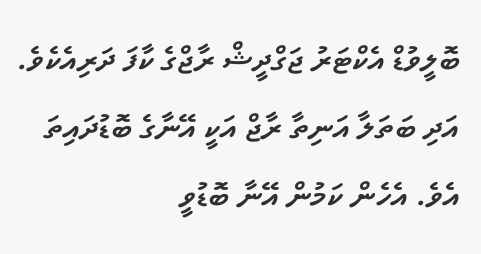ބޮލީވުޑް އެކްޓަރު ޖަގްދީޝް ރާޖްގެ ކާފަ ދަރިއެކެވެ. އަދި ބަތަލާ އަނިތާ ރާޖް އަކީ އޭނާގެ ބޮޑުދައިތަ އެވެ. އެހެން ކަމުން އޭނާ ބޮޑުވީ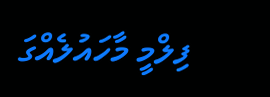ފިލްމީ މާހައުލެއްގަ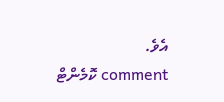އެވެ.
comment ކޮމެންޓް